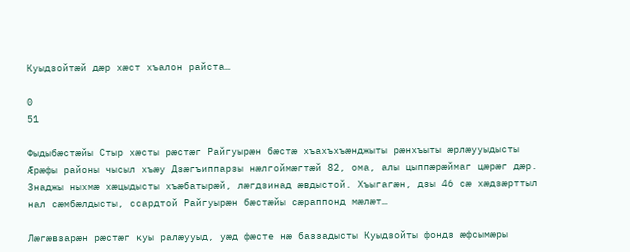Куыдзойтæй дæр хæст хъалон райста…

0
51

Фыдыбæстæйы Стыр хæсты рæстæг Райгуырæн бæстæ хъахъхъæнджыты рæнхъыты æрлæууыдысты Æрæфы районы чысыл хъæу Дзæгъиппарзы нæлгоймæгтæй 82, ома, алы цыппæрæймаг цæрæг дæр. Знаджы ныхмæ хæцыдысты хъæбатырæй, лæгдзинад æвдыстой. Хъыгагæн, дзы 46 сæ хæдзæрттыл нал сæмбæлдысты, ссардтой Райгуырæн бæстæйы сæраппонд мæлæт…

Лæгæвзарæн рæстæг куы ралæууыд, уæд фæсте нæ баззадысты Куыдзойты фондз æфсымæры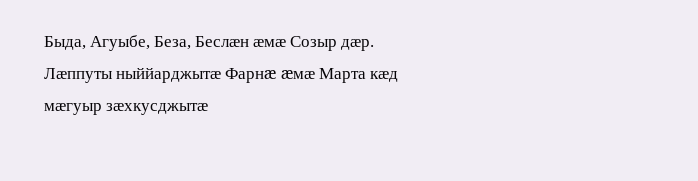Быда, Агуыбе, Беза, Беслæн æмæ Созыр дæр. Лæппуты ныййарджытæ Фарнæ æмæ Марта кæд мæгуыр зæхкусджытæ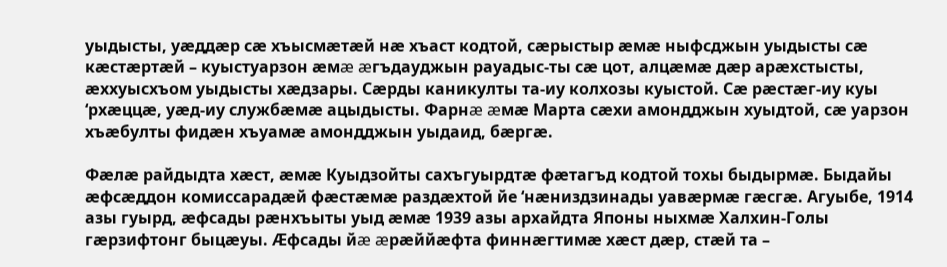уыдысты, уæддæр сæ хъысмæтæй нæ хъаст кодтой, сæрыстыр æмæ ныфсджын уыдысты сæ кæстæртæй – куыстуарзон æмæ æгъдауджын рауадыс-ты сæ цот, алцæмæ дæр арæхстысты, æххуысхъом уыдысты хæдзары. Сæрды каникулты та-иу колхозы куыстой. Сæ рæстæг-иу куы ‘рхæццæ, уæд-иу службæмæ ацыдысты. Фарнæ æмæ Марта сæхи амондджын хуыдтой, сæ уарзон хъæбулты фидæн хъуамæ амондджын уыдаид, бæргæ.

Фæлæ райдыдта хæст, æмæ Куыдзойты сахъгуырдтæ фæтагъд кодтой тохы быдырмæ. Быдайы æфсæддон комиссарадæй фæстæмæ раздæхтой йе ‘нæниздзинады уавæрмæ гæсгæ. Агуыбе, 1914 азы гуырд, æфсады рæнхъыты уыд æмæ 1939 азы архайдта Японы ныхмæ Халхин-Голы гæрзифтонг быцæуы. Æфсады йæ æрæййæфта финнæгтимæ хæст дæр, стæй та –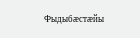Фыдыбæстæйы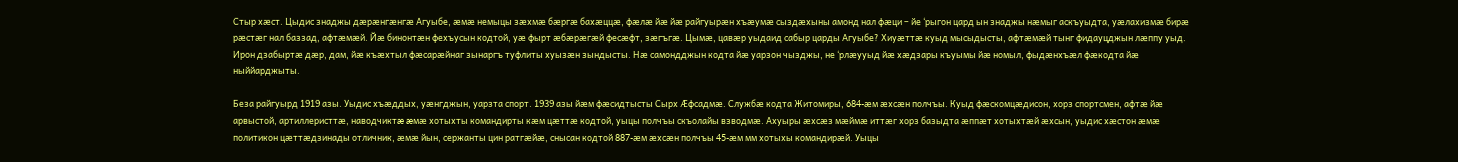Стыр хæст. Цыдис знаджы дæрæнгæнгæ Агуыбе, æмæ немыцы зæхмæ бæргæ бахæццæ, фæлæ йæ йæ райгуырæн хъæумæ сыздæхыны амонд нал фæци – йе ‘рыгон цард ын знаджы нæмыг аскъуыдта, уæлахизмæ бирæ рæстæг нал баззад, афтæмæй. Йæ бинонтæн фехъусын кодтой, уæ фырт æбæрæгæй фесæфт, зæгъгæ. Цымæ, цавæр уыдаид сабыр царды Агуыбе? Хиуæттæ куыд мысыдысты, афтæмæй тынг фидауцджын лæппу уыд. Ирон дзабыртæ дæр, дам, йæ къæхтыл фæсарæйнаг зынаргъ туфлиты хуызæн зындысты. Нæ самондджын кодта йæ уарзон чызджы, не ‘рлæууыд йæ хæдзары къуымы йæ номыл, фыдæнхъæл фæкодта йæ ныййарджыты.

Беза райгуырд 1919 азы. Уыдис хъæддых, уæнгджын, уарзта спорт. 1939 азы йæм фæсидтысты Сырх Æфсадмæ. Службæ кодта Житомиры, 684-æм æхсæн полчъы. Куыд фæскомцæдисон, хорз спортсмен, афтæ йæ арвыстой, артиллеристтæ, наводчиктæ æмæ хотыхты командирты кæм цæттæ кодтой, уыцы полчъы скъолайы взводмæ. Ахуыры æхсæз мæймæ иттæг хорз базыдта æппæт хотыхтæй æхсын, уыдис хæстон æмæ политикон цæттæдзинады отличник, æмæ йын, сержанты цин ратгæйæ, снысан кодтой 887-æм æхсæн полчъы 45-æм мм хотыхы командирæй. Уыцы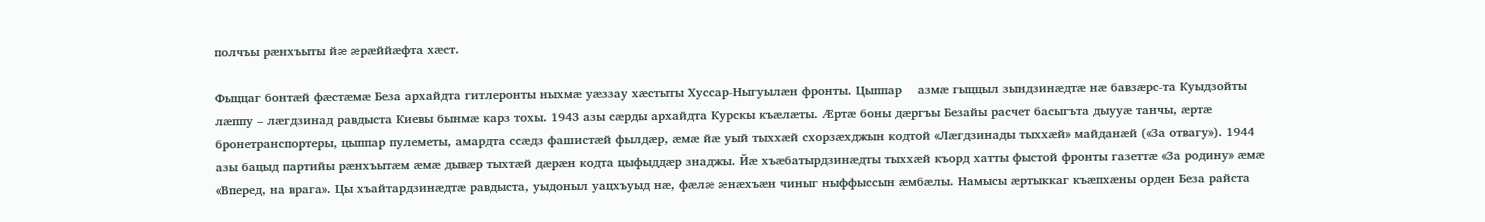полчъы рæнхъыты йæ æрæййæфта хæст.

Фыццаг бонтæй фæстæмæ Беза архайдта гитлеронты ныхмæ уæззау хæстыты Хуссар-Ныгуылæн фронты. Цыппар    азмæ гыццыл зындзинæдтæ нæ бавзæрс-та Куыдзойты лæппу – лæгдзинад равдыста Киевы бынмæ карз тохы. 1943 азы сæрды архайдта Курскы къæлæты. Æртæ боны дæргъы Безайы расчет басыгъта дыууæ танчы, æртæ бронетранспортеры, цыппар пулеметы, амардта ссæдз фашистæй фылдæр, æмæ йæ уый тыххæй схорзæхджын кодтой «Лæгдзинады тыххæй» майданæй («За отвагу»). 1944 азы бацыд партийы рæнхъытæм æмæ дывæр тыхтæй дæрæн кодта цыфыддæр знаджы. Йæ хъæбатырдзинæдты тыххæй къорд хатты фыстой фронты газеттæ «За родину» æмæ «Вперед, на врага». Цы хъайтардзинæдтæ равдыста, уыдоныл уацхъуыд нæ, фæлæ æнæхъæн чиныг ныффыссын æмбæлы. Намысы æртыккаг къæпхæны орден Беза райста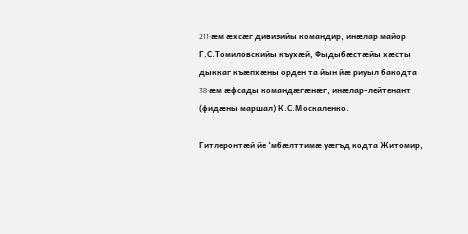211-æм æхсæг дивизийы командир, инæлар майор Г.С.Томиловскийы къухæй, Фыдыбæстæйы хæсты дыккаг къæпхæны орден та йын йæ риуыл бакодта 38-æм æфсады командæгæнæг, инæлар-лейтенант (фидæны маршал) К.С.Москаленко.

Гитлеронтæй йе ‘мбæлттимæ уæгъд кодта Житомир,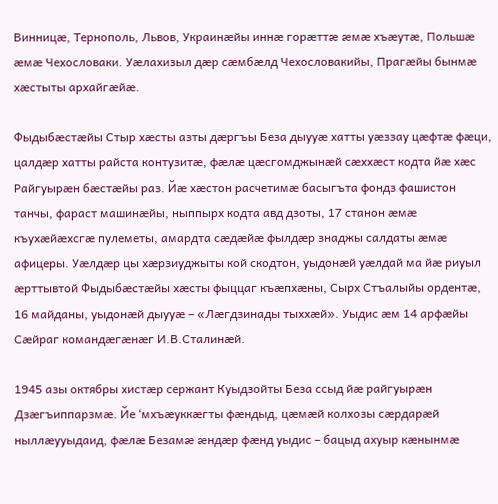Винницæ, Тернополь, Львов, Украинæйы иннæ горæттæ æмæ хъæутæ, Польшæ æмæ Чехословаки. Уæлахизыл дæр сæмбæлд Чехословакийы, Прагæйы бынмæ хæстыты архайгæйæ.

Фыдыбæстæйы Стыр хæсты азты дæргъы Беза дыууæ хатты уæззау цæфтæ фæци, цалдæр хатты райста контузитæ, фæлæ цæсгомджынæй сæххæст кодта йæ хæс Райгуырæн бæстæйы раз. Йæ хæстон расчетимæ басыгъта фондз фашистон танчы, фараст машинæйы, ныппырх кодта авд дзоты, 17 станон æмæ къухæйæхсгæ пулеметы, амардта сæдæйæ фылдæр знаджы салдаты æмæ афицеры. Уæлдæр цы хæрзиуджыты кой скодтон, уыдонæй уæлдай ма йæ риуыл æрттывтой Фыдыбæстæйы хæсты фыццаг къæпхæны, Сырх Стъалыйы ордентæ, 16 майданы, уыдонæй дыууæ – «Лæгдзинады тыххæй». Уыдис æм 14 арфæйы Сæйраг командæгæнæг И.В.Сталинæй.

1945 азы октябры хистæр сержант Куыдзойты Беза ссыд йæ райгуырæн Дзæгъиппарзмæ. Йе ‘мхъæуккæгты фæндыд, цæмæй колхозы сæрдарæй ныллæууыдаид, фæлæ Безамæ æндæр фæнд уыдис – бацыд ахуыр кæнынмæ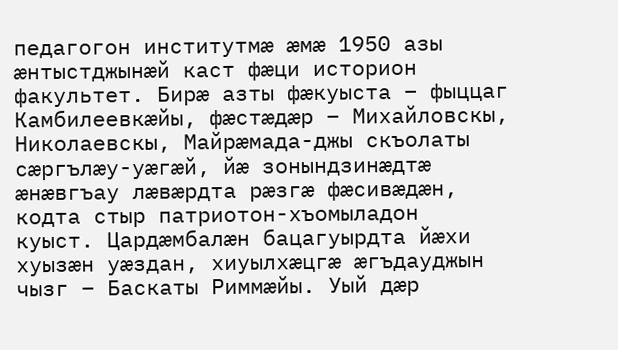педагогон институтмæ æмæ 1950 азы æнтыстджынæй каст фæци историон факультет. Бирæ азты фæкуыста – фыццаг Камбилеевкæйы, фæстæдæр – Михайловскы, Николаевскы, Майрæмада-джы скъолаты сæргълæу-уæгæй, йæ зонындзинæдтæ æнæвгъау лæвæрдта рæзгæ фæсивæдæн, кодта стыр патриотон-хъомыладон
куыст. Цардæмбалæн бацагуырдта йæхи хуызæн уæздан, хиуылхæцгæ æгъдауджын чызг – Баскаты Риммæйы. Уый дæр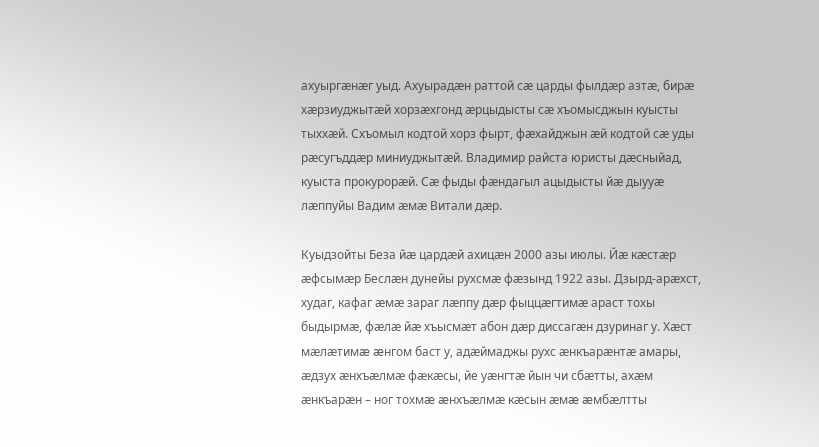ахуыргæнæг уыд. Ахуырадæн раттой сæ царды фылдæр азтæ, бирæ хæрзиуджытæй хорзæхгонд æрцыдысты сæ хъомысджын куысты тыххæй. Схъомыл кодтой хорз фырт, фæхайджын æй кодтой сæ уды рæсугъддæр миниуджытæй. Владимир райста юристы дæсныйад, куыста прокурорæй. Сæ фыды фæндагыл ацыдысты йæ дыууæ лæппуйы Вадим æмæ Витали дæр.

Куыдзойты Беза йæ цардæй ахицæн 2000 азы июлы. Йæ кæстæр æфсымæр Беслæн дунейы рухсмæ фæзынд 1922 азы. Дзырд-арæхст, худаг, кафаг æмæ зараг лæппу дæр фыццæгтимæ араст тохы быдырмæ, фæлæ йæ хъысмæт абон дæр диссагæн дзуринаг у. Хæст мæлæтимæ æнгом баст у, адæймаджы рухс æнкъарæнтæ амары,
æдзух æнхъæлмæ фæкæсы, йе уæнгтæ йын чи сбæтты, ахæм æнкъарæн – ног тохмæ æнхъæлмæ кæсын æмæ æмбæлтты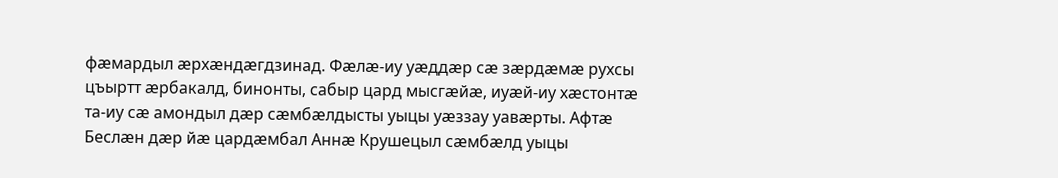фæмардыл æрхæндæгдзинад. Фæлæ-иу уæддæр сæ зæрдæмæ рухсы цъыртт æрбакалд, бинонты, сабыр цард мысгæйæ, иуæй-иу хæстонтæ та-иу сæ амондыл дæр сæмбæлдысты уыцы уæззау уавæрты. Афтæ Беслæн дæр йæ цардæмбал Аннæ Крушецыл сæмбæлд уыцы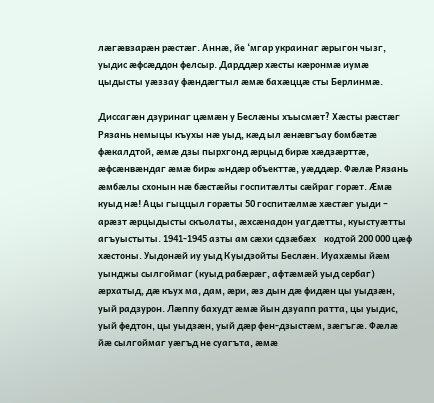лæгæвзарæн рæстæг. Аннæ, йе ‘мгар украинаг æрыгон чызг, уыдис æфсæддон фелсыр. Дарддæр хæсты кæронмæ иумæ цыдысты уæззау фæндæгтыл æмæ бахæццæ сты Берлинмæ.

Диссагæн дзуринаг цæмæн у Беслæны хъысмæт? Хæсты рæстæг Рязань немыцы къухы нæ уыд, кæд ыл æнæвгъау бомбæтæ фæкалдтой, æмæ дзы пырхгонд æрцыд бирæ хæдзæрттæ, æфсæнвæндаг æмæ бирæ æндæр объекттæ, уæддæр. Фæлæ Рязань æмбæлы схонын нæ бæстæйы госпитæлты сæйраг горæт. Æмæ куыд нæ! Ацы гыццыл горæты 50 госпитæлмæ хæстæг уыди – арæзт æрцыдысты скъолаты, æхсæнадон уагдæтты, куыстуæтты агъуыстыты. 1941-1945 азты ам сæхи сдзæбæх    кодтой 200 000 цæф хæстоны. Уыдонæй иу уыд Куыдзойты Беслæн. Иуахæмы йæм уынджы сылгоймаг (куыд рабæрæг, афтæмæй уыд сербаг) æрхатыд, дæ къух ма, дам, æри, æз дын дæ фидæн цы уыдзæн, уый радзурон. Лæппу бахудт æмæ йын дзуапп ратта, цы уыдис, уый федтон, цы уыдзæн, уый дæр фен-дзыстæм, зæгъгæ. Фæлæ йæ сылгоймаг уæгъд не суагъта, æмæ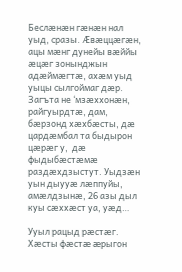Беслæнæн гæнæн нал уыд, сразы. Æвæццæгæн, ацы мæнг дунейы вæййы æцæг зонынджын адæймæгтæ, ахæм уыд уыцы сылгоймаг дæр. Загъта не ‘мзæххонæн, райгуырдтæ, дам, бæрзонд хæхбæсты, дæ цардæмбал та быдырон цæрæг у,  дæ фыдыбæстæмæ раздæхдзыстут. Уыдзæн уын дыууæ лæппуйы, амæлдзынæ, 26 азы дыл куы сæххæст уа, уæд…

Ууыл рацыд рæстæг.
Хæсты фæстæ æрыгон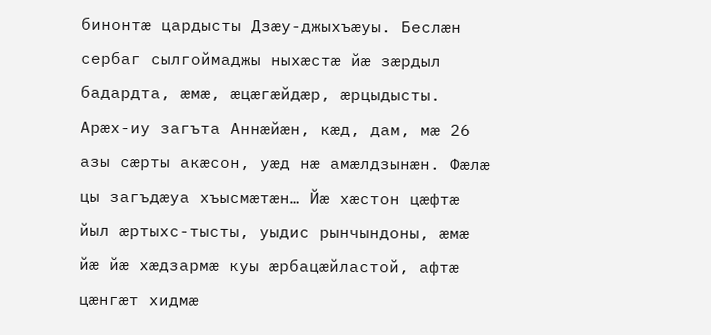бинонтæ цардысты Дзæу-джыхъæуы. Беслæн сербаг сылгоймаджы ныхæстæ йæ зæрдыл бадардта, æмæ, æцæгæйдæр, æрцыдысты. Арæх-иу загъта Аннæйæн, кæд, дам, мæ 26 азы сæрты акæсон, уæд нæ амæлдзынæн. Фæлæ цы загъдæуа хъысмæтæн… Йæ хæстон цæфтæ йыл æртыхс-тысты, уыдис рынчындоны, æмæ йæ йæ хæдзармæ куы æрбацæйластой, афтæ цæнгæт хидмæ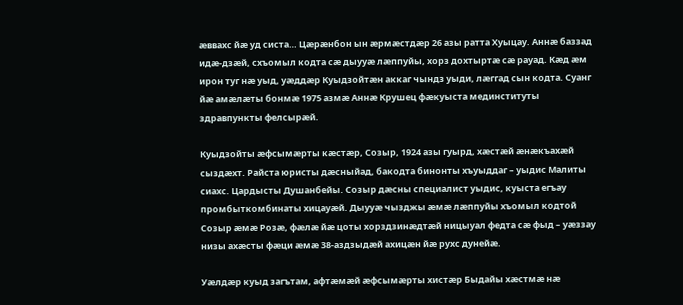æввахс йæ уд систа… Цæрæнбон ын æрмæстдæр 26 азы ратта Хуыцау. Аннæ баззад идæ-дзæй, схъомыл кодта сæ дыууæ лæппуйы, хорз дохтыртæ сæ рауад. Кæд æм ирон туг нæ уыд, уæддæр Куыдзойтæн аккаг чындз уыди, лæггад сын кодта. Суанг йæ амæлæты бонмæ 1975 азмæ Аннæ Крушец фæкуыста мединституты здравпункты фелсырæй.

Куыдзойты æфсымæрты кæстæр, Созыр, 1924 азы гуырд, хæстæй æнæкъахæй сыздæхт. Райста юристы дæсныйад, бакодта бинонты хъуыддаг – уыдис Малиты сиахс. Цардысты Душанбейы. Созыр дæсны специалист уыдис, куыста егъау промбыткомбинаты хицауæй. Дыууæ чызджы æмæ лæппуйы хъомыл кодтой Созыр æмæ Розæ, фæлæ йæ цоты хорздзинæдтæй ницыуал федта сæ фыд – уæззау низы ахæсты фæци æмæ 38-аздзыдæй ахицæн йæ рухс дунейæ.

Уæлдæр куыд загътам, афтæмæй æфсымæрты хистæр Быдайы хæстмæ нæ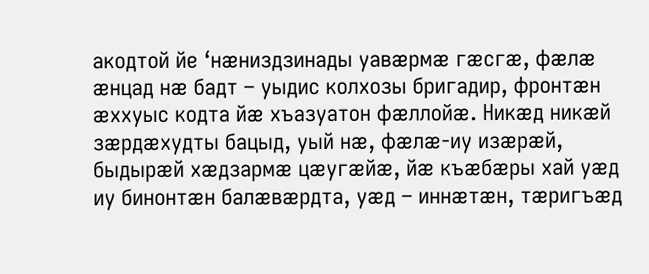акодтой йе ‘нæниздзинады уавæрмæ гæсгæ, фæлæ æнцад нæ бадт – уыдис колхозы бригадир, фронтæн æххуыс кодта йæ хъазуатон фæллойæ. Никæд никæй зæрдæхудты бацыд, уый нæ, фæлæ-иу изæрæй, быдырæй хæдзармæ цæугæйæ, йæ къæбæры хай уæд иу бинонтæн балæвæрдта, уæд – иннæтæн, тæригъæд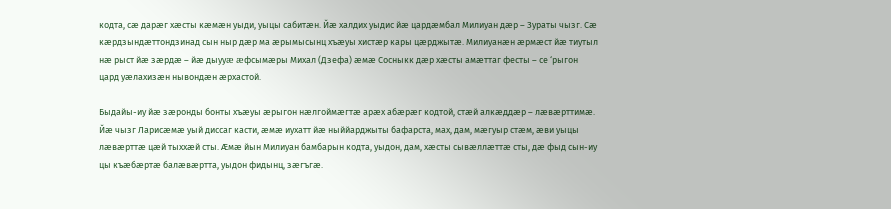кодта, сæ дарæг хæсты кæмæн уыди, уыцы сабитæн. Йæ халдих уыдис йæ цардæмбал Милиуан дæр – Зураты чызг. Сæ кæрдзындæттондзинад сын ныр дæр ма æрымысынц хъæуы хистæр кары цæрджытæ. Милиуанæн æрмæст йæ тиутыл нæ рыст йæ зæрдæ – йæ дыууæ æфсымæры Михал (Дзефа) æмæ Сосныкк дæр хæсты амæттаг фесты – се ‘рыгон цард уæлахизæн нывондæн æрхастой.

Быдайы-иу йæ зæронды бонты хъæуы æрыгон нæлгоймæгтæ арæх абæрæг кодтой, стæй алкæддæр – лæвæрттимæ. Йæ чызг Ларисæмæ уый диссаг касти, æмæ иухатт йæ ныййарджыты бафарста, мах, дам, мæгуыр стæм, æви уыцы лæвæрттæ цæй тыххæй сты. Æмæ йын Милиуан бамбарын кодта, уыдон, дам, хæсты сывæллæттæ сты, дæ фыд сын-иу цы къæбæртæ балæвæртта, уыдон фидынц, зæгъгæ.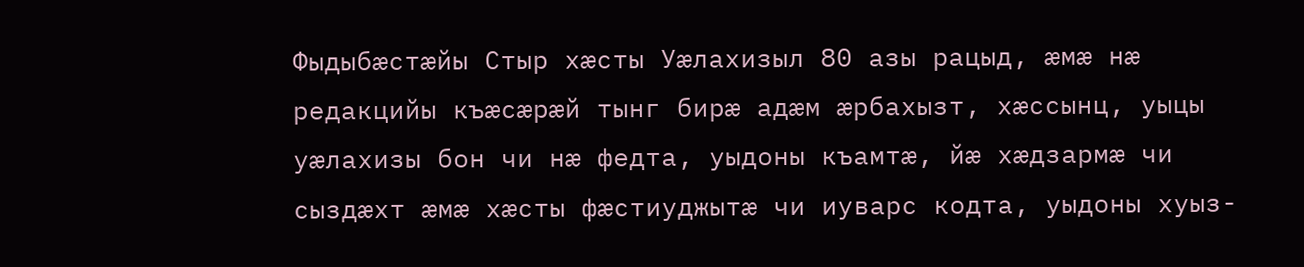Фыдыбæстæйы Стыр хæсты Уæлахизыл 80 азы рацыд, æмæ нæ редакцийы къæсæрæй тынг бирæ адæм æрбахызт, хæссынц, уыцы уæлахизы бон чи нæ федта, уыдоны къамтæ, йæ хæдзармæ чи сыздæхт æмæ хæсты фæстиуджытæ чи иуварс кодта, уыдоны хуыз-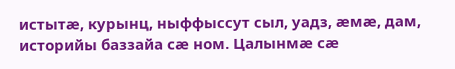истытæ, курынц, ныффыссут сыл, уадз, æмæ, дам, историйы баззайа сæ ном. Цалынмæ сæ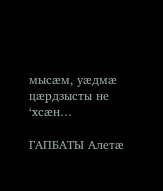мысæм, уæдмæ цæрдзысты не ‘хсæн…

ГАПБАТЫ Алетæ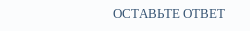ОСТАВЬТЕ ОТВЕТ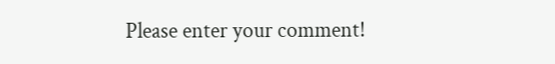Please enter your comment!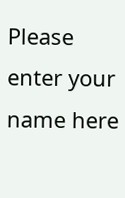Please enter your name here